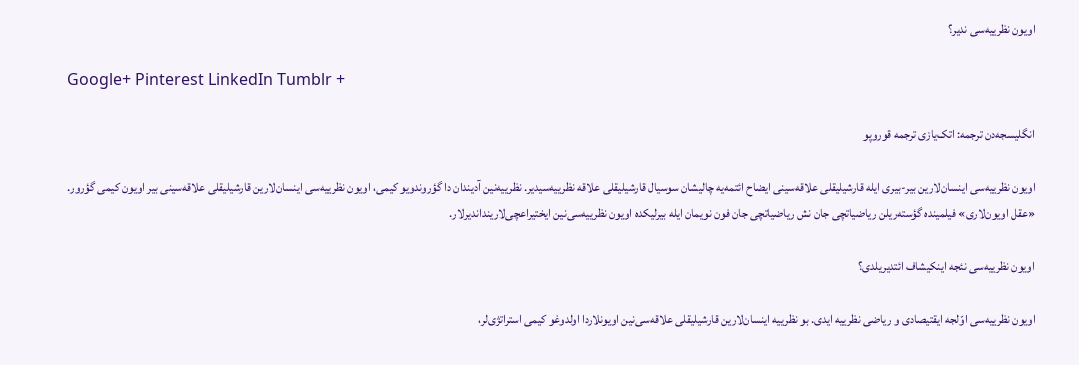اویون نظرییه‌سی ندیر؟

Google+ Pinterest LinkedIn Tumblr +

انگلیسجه‌دن ترجمه: اتک‌یازی ترجمه قوروپو

اویون نظرییه‌سی اینسان‌لارین بیر-بیری ایله قارشیلیقلی علاقه‌سینی ایضاح ائتمه‌یه چالیشان سوسیال قارشیلیقلی علاقه نظرییه‌سیدیر. نظرییه‌نین آدیندان دا گؤروندویو کیمی، اویون نظرییه‌سی اینسان‌لارین قارشیلیقلی علاقه‌سینی بیر اویون کیمی گؤرور. «عقل اویون‌لاری» فیلمینده گؤسته‌ریلن ریاضیاتچی جان نش ریاضیاتچی جان فون نویمان ایله بیرلیکده اویون نظرییه‌سی‌نین ایختیراعچی‌لارینداندیرلار.

اویون نظرییه‌سی نئجه اینکیشاف ائتدیریلدی؟

اویون نظرییه‌سی اوّلجه ایقتیصادی و ریاضی نظرییه ایدی. بو نظرییه اینسان‌لارین قارشیلیقلی علاقه‌سی‌نین اویونلاردا اولدوغو کیمی استراتژی‌لر،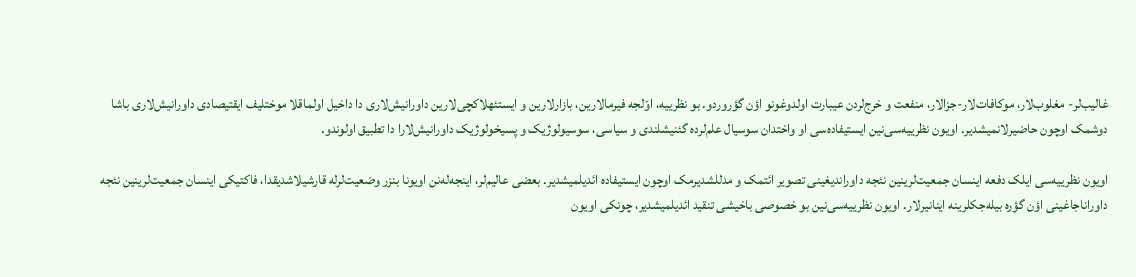غالیب‌لر- مغلوب‌لار، موکافات‌لار-جزالار، منفعت و خرج‌لردن عیبارت اولدوغونو اؤن گؤروردو. بو نظرییه، اوّلجه فیرمالارین، بازارلارین و ایستئهلاکچی‌لارین داورانیش‌لاری دا داخیل اولماقلا موختلیف ایقتیصادی داورانیش‌لاری باشا دوشمک اوچون حاضیرلانمیشدیر. اویون نظرییه‌سی‌نین ایستیفاده‌سی او واختدان سوسیال علم‌لرده گئنیشلندی و سیاسی، سوسیولوژیک و پسیخولوژیک داورانیش‌لارا دا تطبیق اولوندو.

اویون نظرییه‌سی ایلک دفعه اینسان جمعیت‌لرینین نئجه داوراندیغینی تصویر ائتمک و مدللشدیرمک اوچون ایستیفاده ائدیلمیشدیر. بعضی عالیم‌لر، اینجه‌له‌نن اویونا بنزر وضعیت‌لرله قارشیلاشدیقدا، فاکتیکی اینسان جمعیت‌لرینین نئجه داوراناجاغینی اؤن گؤره بیله‌جکلرینه اینانیرلار. اویون نظرییه‌سی‌نین بو خصوصی باخیشی تنقید ائدیلمیشدیر، چونکی اویون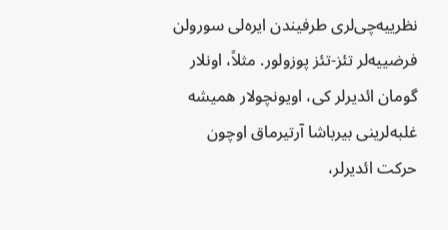نظرییه‌چی‌لری طرفیندن ایر‌ه‌لی سورولن فرضییه‌لر تئز-تئز پوزولور. مثلاً، اونلار گومان ائدیرلر کی، اویونچولار همیشه غلبه‌لرینی بیرباشا آرتیرماق اوچون حرکت ائدیرلر،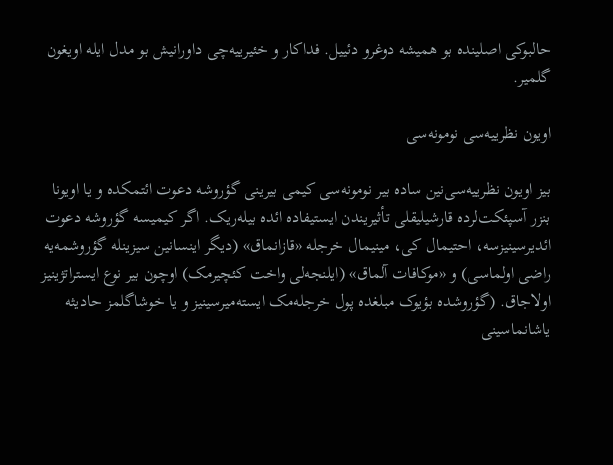حالبوکی اصلینده بو همیشه دوغرو دئییل. فداکار و خئیرییه‌چی داورانیش بو مدل ایله اویغون گلمیر.

اویون نظرییه‌سی نومونه‌سی

بیز اویون نظرییه‌سی‌نین ساده بیر نومونه‌سی کیمی بیرینی گؤروشه دعوت ائتمکده و یا اویونا بنزر آسپئکت‌لرده قارشیلیقلی تأثیریندن ایستیفاده ائده بیله‌ریک. اگر کیمیسه گؤروشه دعوت ائدیرسینیزسه، احتیمال کی، مینیمال خرجله «قازانماق» (دیگر اینسانین سیزینله گؤروشمه‌یه راضی اولماسی) و «موکافات آلماق» (ایلنجه‌لی واخت کئچیرمک) اوچون بیر نوع ایستراتژینیز اولاجاق. (گؤروشده بؤیوک مبلغده پول خرجله‌مک ایسته‌میرسینیز و یا خوشاگلمز حادیثه یاشانماسینی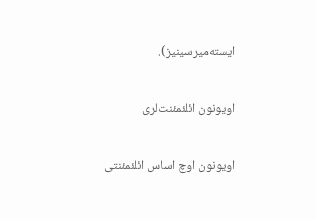ایسته‌میرسینیز).

اویونون ائلئمئنت‌لری

اویونون اوچ اساس ائلئمئنتی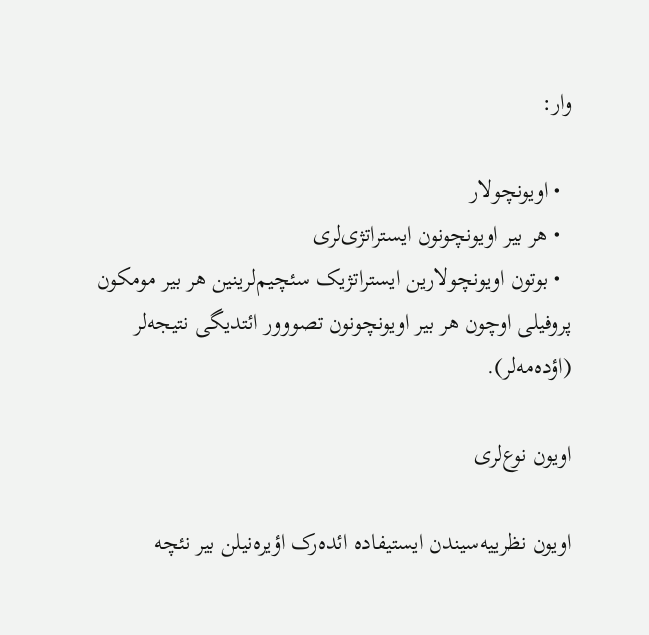وار:

  • اویونچولار
  • هر بیر اویونچونون ایستراتژی‌لری
  • بوتون اویونچولارین ایستراتژیک سئچیم‌لرینین هر بیر مومکون پروفیلی اوچون هر بیر اویونچونون تصووور ائتدیگی نتیجه‌لر (اؤد‌ه‌مه‌لر).

اویون نوع‌لری

اویون نظرییه‌سیندن ایستیفاده ائد‌ه‌رک اؤیره‌نیلن بیر نئچه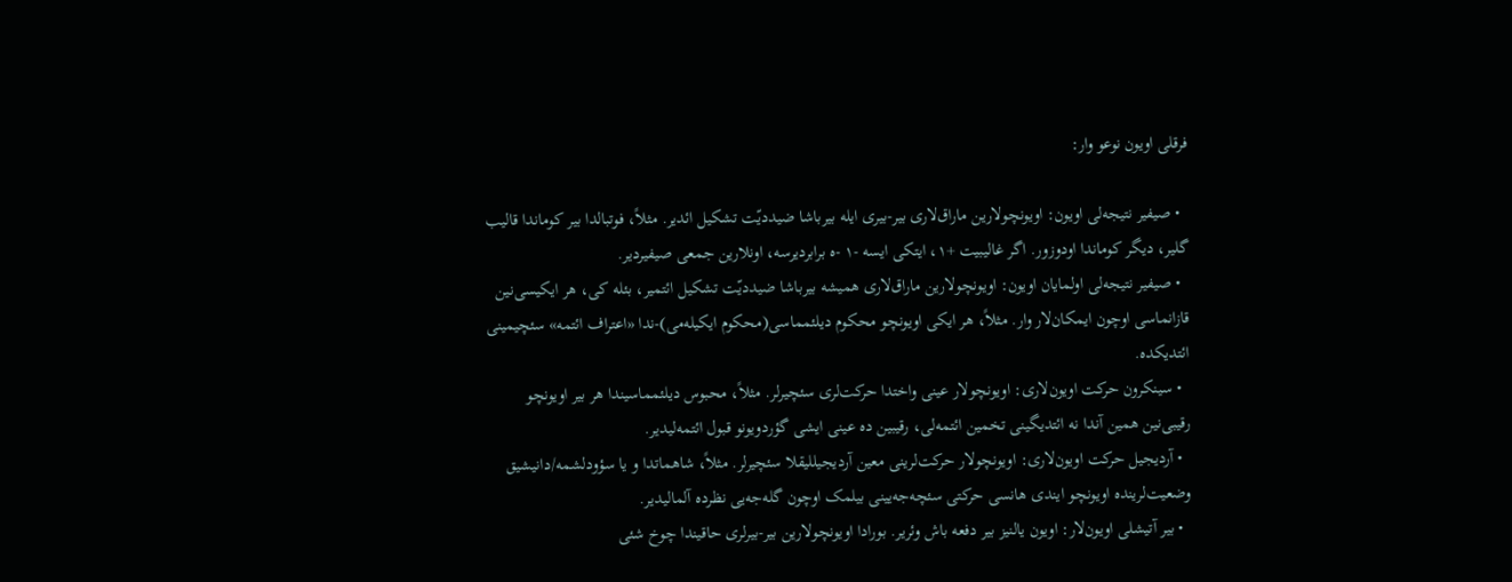فرقلی اویون نوعو وار:

  • صیفیر نتیجه‌لی اویون: اویونچولارین ماراق‌لاری بیر-بیری ایله بیرباشا ضیددیّت تشکیل ائدیر. مثلاً، فوتبالدا بیر کوماندا قالیب گلیر، دیگر کوماندا اودوزور. اگر غالیبیت +۱، ایتکی ایسه -۱ -ه برابردیرسه، اونلارین جمعی صیفیردیر.
  • صیفیر نتیجه‌لی اولمایان اویون: اویونچولارین ماراق‌لاری همیشه بیرباشا ضیددیّت تشکیل ائتمیر، بئله کی، هر ایکیسی‌نین قازانماسی اوچون ایمکان‌لار وار. مثلاً، هر ایکی اویونچو محکوم دیلئمماسی(محکوم ایکیله‌می)-ندا «اعتراف ائتمه» سئچیمینی ائتدیکده.
  • سینکرون حرکت اویون‌لاری: اویونچولار عینی واختدا حرکت‌لری سئچیرلر. مثلاً، محبوس دیلئمماسیندا هر بیر اویونچو رقیبی‌نین همین آندا نه ائتدیگینی تخمین ائتمه‌لی، رقیبین ده عینی ایشی گؤردویونو قبول ائتمه‌لیدیر.
  • آردیجیل حرکت اویون‌لاری: اویونچولار حرکت‌لرینی معین آردیجیللیقلا سئچیرلر. مثلاً، شاهماتدا و یا سؤودلشمه/دانیشیق وضعیت‌لرینده اویونچو ایندی هانسی حرکتی سئچه‌جه‌یینی بیلمک اوچون گله‌جه‌یی نظرده آلمالیدیر.
  • بیر آتیشلی اویون‌لار: اویون یالنیز بیر دفعه باش وئریر. بورادا اویونچولارین بیر-بیرلری حاقیندا چوخ شئی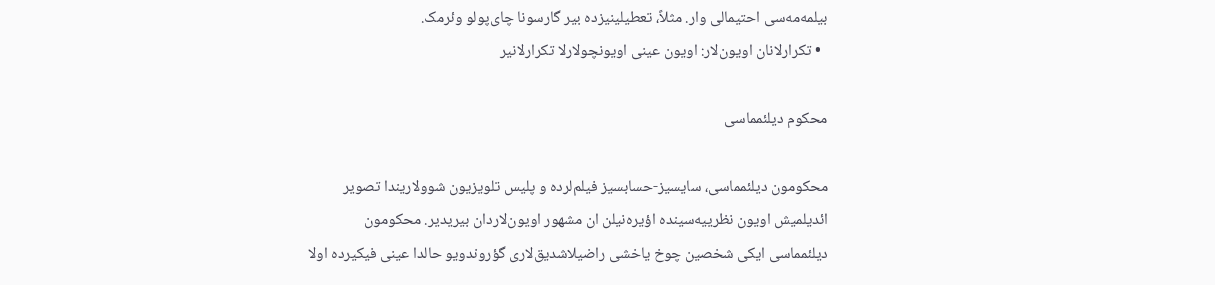بیلمه‌مه‌سی احتیمالی وار. مثلاً، تعطیلینیزده بیر گارسونا چای‌پولو وئرمک.
  • تکرارلانان اویون‌لار: اویون عینی اویونچولارلا تکرارلانیر

محکوم دیلئمماسی

محکومون دیلئمماسی، سایسیز-حسابسیز فیلم‌لرده و پلیس تلویزیون شوولاریندا تصویر ائدیلمیش اویون نظرییه‌سینده اؤیره‌نیلن ان مشهور اویون‌لاردان بیریدیر. محکومون دیلئمماسی ایکی شخصین چوخ یاخشی راضیلاشدیق‌لاری گؤروندویو حالدا عینی فیکیرده اولا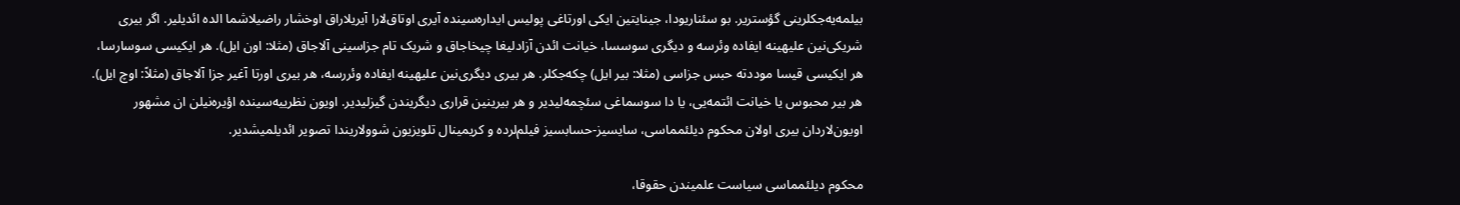بیلمه‌یه‌جکلرینی گؤستریر. بو سئناریودا، جینایتین ایکی اورتاغی پولیس ایداره‌سینده آیری اوتاق‌لارا آیریلاراق اوخشار راضیلاشما الده ائدیلیر. اگر بیری شریکی‌نین علیهینه ایفاده وئرسه و دیگری سوسسا، خیانت ائد‌ن آزادلیغا چیخاجاق و شریک تام جزاسینی آلاجاق (مثلا: اون ایل). هر ایکیسی سوسارسا، هر ایکیسی قیسا موددته حبس جزاسی (مثلا: بیر ایل) چکه‌جکلر. هر بیری دیگری‌نین علیهینه ایفاده وئررسه، هر بیری اورتا آغیر جزا آلاجاق (مثلاً: اوچ ایل). هر بیر محبوس یا خیانت ائتمه‌یی، یا دا سوسماغی سئچمه‌لیدیر و هر بیرینین قراری دیگریندن گیزلیدیر. اویون نظرییه‌سینده اؤیره‌نیلن ان مشهور اویون‌لاردان بیری اولان محکوم دیلئمماسی، سایسیز-حسابسیز فیلم‌لرده و کریمینال تلویزیون شوولاریندا تصویر ائدیلمیشدیر.

محکوم دیلئمماسی سیاست علمیندن حقوقا،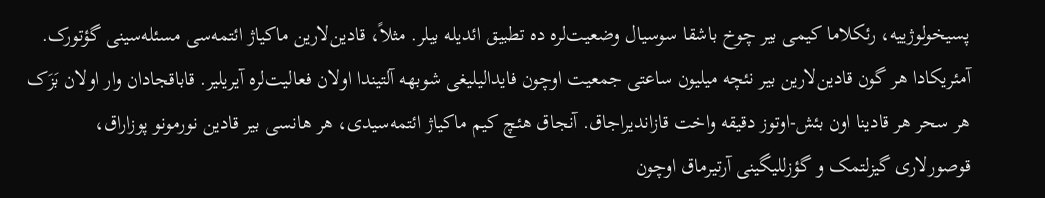پسیخولوژییه، رئکلاما کیمی بیر چوخ باشقا سوسیال وضعیت‌لره ده تطبیق ائدیله بیلر. مثلاً، قادین‌لارین ماکیاژ ائتمه‌سی مسئله‌سینی گؤتورک. آمئریکادا هر گون قادین‌لارین بیر نئچه میلیون ساعتی جمعیت اوچون فایدالیلیغی شوبهه آلتیندا اولان فعالیت‌لره آیریلیر. قاباقجادان وار اولان بَزَک هر سحر هر قادینا اون بئش-اوتوز دقیقه واخت قازاندیراجاق. آنجاق هئچ کیم ماکیاژ ائتمه‌سیدی، هر هانسی بیر قادین نورمونو پوزاراق، قوصورلاری گیزلتمک و گؤزللیگینی آرتیرماق اوچون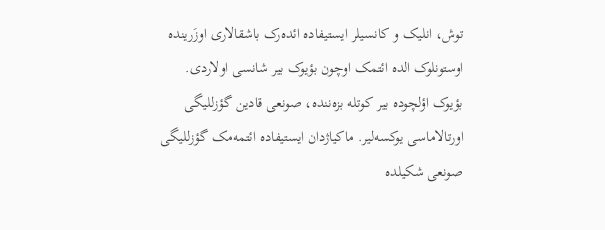توش، انلیک و کانسیلر ایستیفاده ائد‌ه‌رک باشقالاری اوزَرینده اوستونلوک الده ائتمک اوچون بؤیوک بیر شانسی اولاردی. بؤیوک اؤلچوده بیر کوتله بزه‌ننده، صونعی قادین گؤزللیگی اورتالاماسی یوکسه‌لیر. ماکیاژدان ایستیفاده ائتمه‌مک گؤزللیگی صونعی شکیلده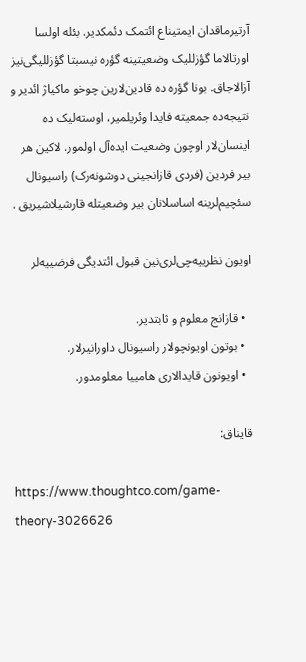آرتیرماقدان ایمتیناع ائتمک دئمکدیر. بئله اولسا اورتالاما گؤزللیک وضعیتینه گؤره نیسبتا گؤزللیگی‌نیز آزالاجاق. بونا گؤره ده قادین‌لارین چوخو ماکیاژ ائدیر و نتیجه‌ده جمعیته فایدا وئریلمیر، اوسته‌لیک ده اینسان‌لار اوچون وضعیت ایده‌آل اولمور. لاکین هر بیر فردین (فردی قازانجینی دوشونه‌رک) راسیونال سئچیم‌لرینه اساسلانان بیر وضعیتله قارشیلاشیریق .

اویون نظرییه‌چی‌لری‌نین قبول ائتدیگی فرضییه‌لر

  • قازانج معلوم و ثابتدیر.
  • بوتون اویونچولار راسیونال داورانیرلار.
  • اویونون قایدالاری هامییا معلومدور.

قایناق:

https://www.thoughtco.com/game-theory-3026626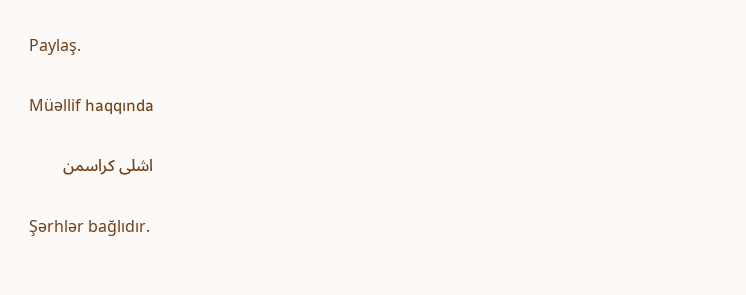Paylaş.

Müəllif haqqında

اشلی کراسمن

Şərhlər bağlıdır.